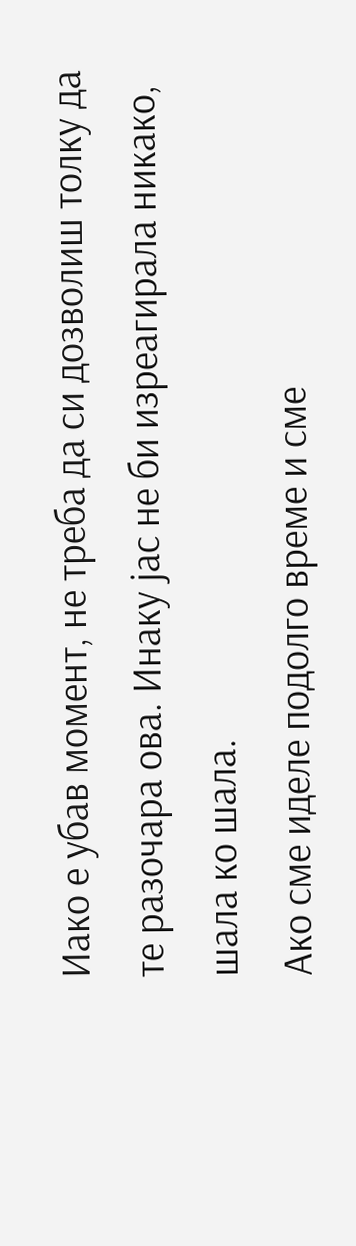Иако е убав момент, не треба да си дозволиш толку да те разочара ова. Инаку јас не би изреагирала никако, шала ко шала.
Ако сме иделе подолго време и сме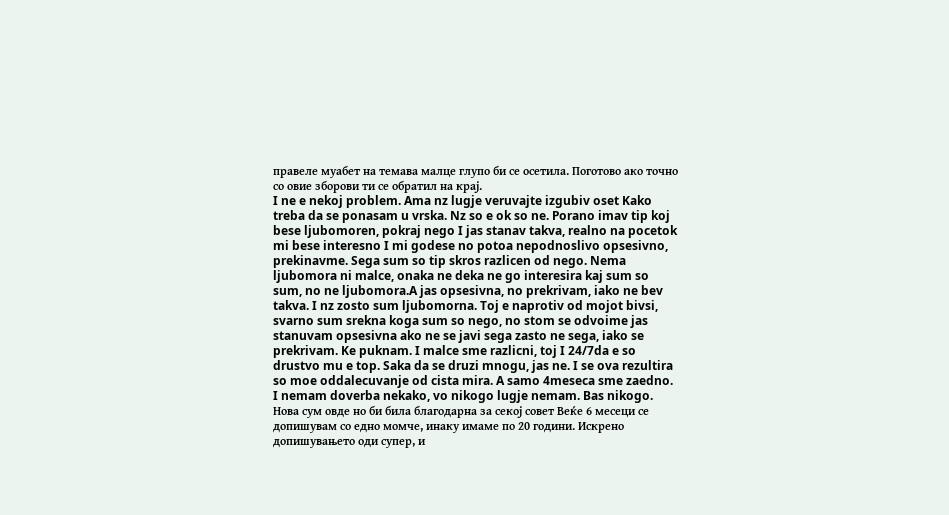правеле муабет на темава малце глупо би се осетила. Поготово ако точно со овие зборови ти се обратил на крај.
I ne e nekoj problem. Ama nz lugje veruvajte izgubiv oset Kako treba da se ponasam u vrska. Nz so e ok so ne. Porano imav tip koj bese ljubomoren, pokraj nego I jas stanav takva, realno na pocetok mi bese interesno I mi godese no potoa nepodnoslivo opsesivno, prekinavme. Sega sum so tip skros razlicen od nego. Nema ljubomora ni malce, onaka ne deka ne go interesira kaj sum so sum, no ne ljubomora.A jas opsesivna, no prekrivam, iako ne bev takva. I nz zosto sum ljubomorna. Toj e naprotiv od mojot bivsi, svarno sum srekna koga sum so nego, no stom se odvoime jas stanuvam opsesivna ako ne se javi sega zasto ne sega, iako se prekrivam. Ke puknam. I malce sme razlicni, toj I 24/7da e so drustvo mu e top. Saka da se druzi mnogu, jas ne. I se ova rezultira so moe oddalecuvanje od cista mira. A samo 4meseca sme zaedno. I nemam doverba nekako, vo nikogo lugje nemam. Bas nikogo.
Нова сум овде но би била благодарна за секој совет Веќе 6 месеци се допишувам со едно момче, инаку имаме по 20 години. Искрено допишувањето оди супер, и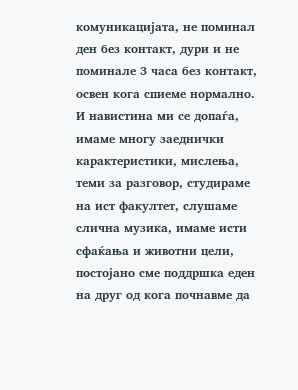комуникацијата, не поминал ден без контакт, дури и не поминале 3 часа без контакт, освен кога спиеме нормално. И навистина ми се допаѓа, имаме многу заеднички карактеристики, мислења, теми за разговор, студираме на ист факултет, слушаме слична музика, имаме исти сфаќања и животни цели, постојано сме поддршка еден на друг од кога почнавме да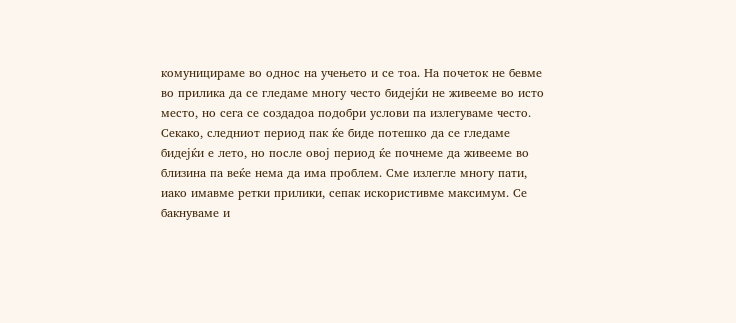комуницираме во однос на учењето и се тоа. На почеток не бевме во прилика да се гледаме многу често бидејќи не живееме во исто место, но сега се создадоа подобри услови па излегуваме често. Секако, следниот период пак ќе биде потешко да се гледаме бидејќи е лето, но после овој период ќе почнеме да живееме во близина па веќе нема да има проблем. Сме излегле многу пати, иако имавме ретки прилики, сепак искористивме максимум. Се бакнуваме и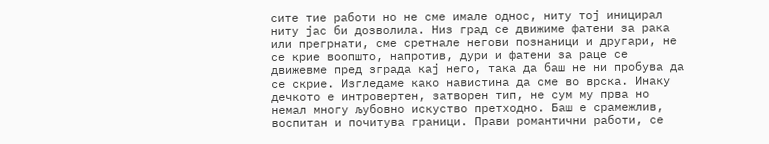сите тие работи но не сме имале однос, ниту тој иницирал ниту јас би дозволила. Низ град се движиме фатени за рака или прегрнати, сме сретнале негови познаници и другари, не се крие воопшто, напротив, дури и фатени за раце се движевме пред зграда кај него, така да баш не ни пробува да се скрие. Изгледаме како навистина да сме во врска. Инаку дечкото е интровертен, затворен тип, не сум му прва но немал многу љубовно искуство претходно. Баш е срамежлив, воспитан и почитува граници. Прави романтични работи, се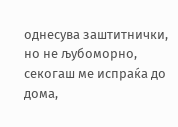однесува заштитнички, но не љубоморно, секогаш ме испраќа до дома,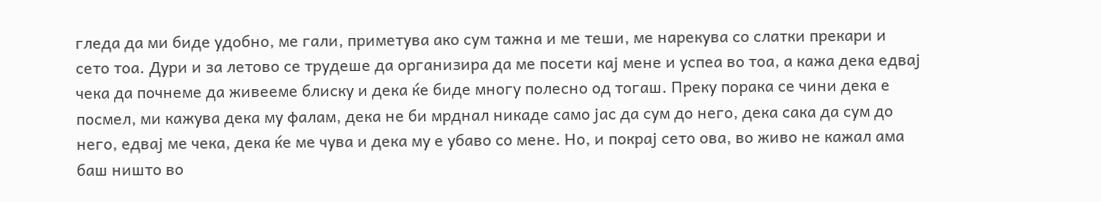гледа да ми биде удобно, ме гали, приметува ако сум тажна и ме теши, ме нарекува со слатки прекари и сето тоа. Дури и за летово се трудеше да организира да ме посети кај мене и успеа во тоа, а кажа дека едвај чека да почнеме да живееме блиску и дека ќе биде многу полесно од тогаш. Преку порака се чини дека е посмел, ми кажува дека му фалам, дека не би мрднал никаде само јас да сум до него, дека сака да сум до него, едвај ме чека, дека ќе ме чува и дека му е убаво со мене. Но, и покрај сето ова, во живо не кажал ама баш ништо во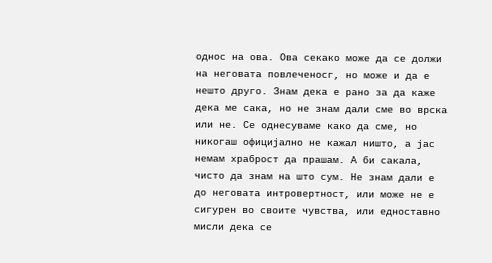однос на ова. Ова секако може да се должи на неговата повлеченосг, но може и да е нешто друго. Знам дека е рано за да каже дека ме сака, но не знам дали сме во врска или не. Се однесуваме како да сме, но никогаш официјално не кажал ништо, а јас немам храброст да прашам. А би сакала, чисто да знам на што сум. Не знам дали е до неговата интровертност, или може не е сигурен во своите чувства, или едноставно мисли дека се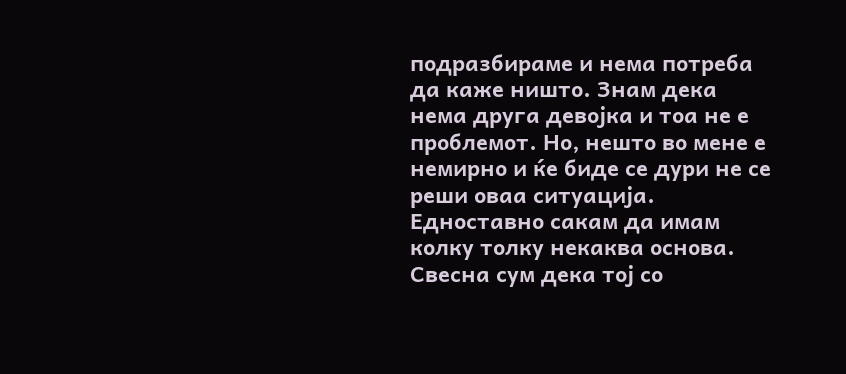подразбираме и нема потреба да каже ништо. Знам дека нема друга девојка и тоа не е проблемот. Но, нешто во мене е немирно и ќе биде се дури не се реши оваа ситуација. Едноставно сакам да имам колку толку некаква основа. Свесна сум дека тој со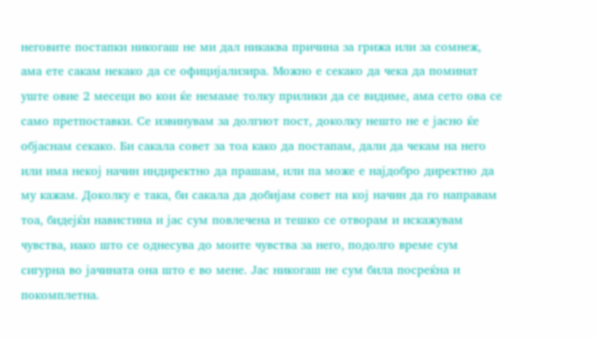неговите постапки никогаш не ми дал никаква причина за грижа или за сомнеж, ама ете сакам некако да се официјализира. Можно е секако да чека да поминат уште овие 2 месеци во кои ќе немаме толку прилики да се видиме, ама сето ова се само претпоставки. Се извинувам за долгиот пост, доколку нешто не е јасно ќе објаснам секако. Би сакала совет за тоа како да постапам, дали да чекам на него или има некој начин индиректно да прашам, или па може е најдобро директно да му кажам. Доколку е така, би сакала да добијам совет на кој начин да го направам тоа, бидејќи навистина и јас сум повлечена и тешко се отворам и искажувам чувства, иако што се однесува до моите чувства за него, подолго време сум сигурна во јачината она што е во мене. Јас никогаш не сум била посреќна и покомплетна.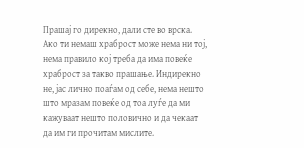Прашај го дирекно, дали сте во врска. Ако ти немаш храброст може нема ни тој, нема правило кој треба да има повеќе храброст за такво прашање. Индирекно не, јас лично поаѓам од себе, нема нешто што мразам повеќе од тоа луѓе да ми кажуваат нешто половично и да чекаат да им ги прочитам мислите.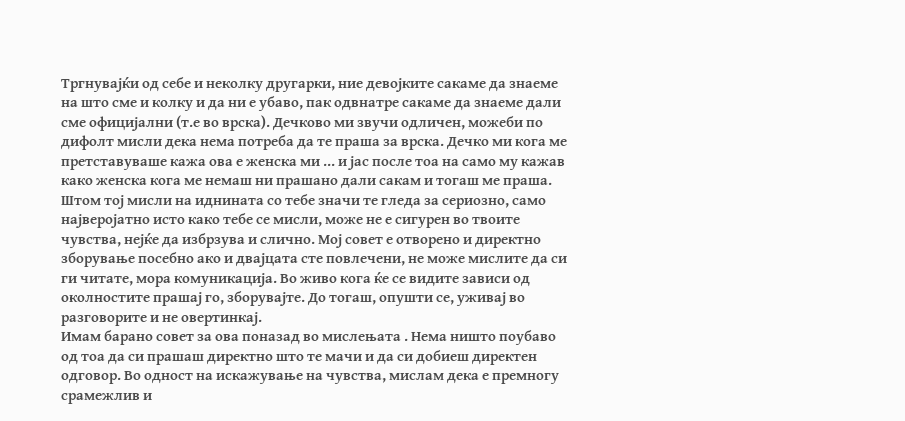Тргнувајќи од себе и неколку другарки, ние девојките сакаме да знаеме на што сме и колку и да ни е убаво, пак одвнатре сакаме да знаеме дали сме официјални (т.е во врска). Дечково ми звучи одличен, можеби по дифолт мисли дека нема потреба да те праша за врска. Дечко ми кога ме претставуваше кажа ова е женска ми ... и јас после тоа на само му кажав како женска кога ме немаш ни прашано дали сакам и тогаш ме праша. Штом тој мисли на иднината со тебе значи те гледа за сериозно, само најверојатно исто како тебе се мисли, може не е сигурен во твоите чувства, нејќе да избрзува и слично. Мој совет е отворено и директно зборување посебно ако и двајцата сте повлечени, не може мислите да си ги читате, мора комуникација. Во живо кога ќе се видите зависи од околностите прашај го, зборувајте. До тогаш, опушти се, уживај во разговорите и не овертинкај.
Имам барано совет за ова поназад во мислењата . Нема ништо поубаво од тоа да си прашаш директно што те мачи и да си добиеш директен одговор. Во одност на искажување на чувства, мислам дека е премногу срамежлив и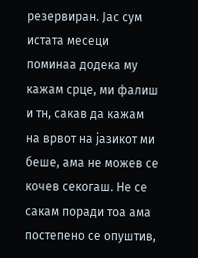резервиран. Јас сум истата месеци поминаа додека му кажам срце, ми фалиш и тн, сакав да кажам на врвот на јазикот ми беше, ама не можев се кочев секогаш. Не се сакам поради тоа ама постепено се опуштив,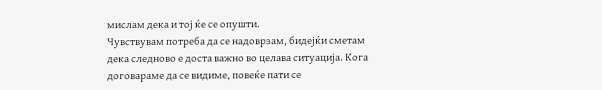мислам дека и тој ќе се опушти.
Чувствувам потреба да се надоврзам, бидејќи сметам дека следново е доста важно во целава ситуација. Кога договараме да се видиме, повеќе пати се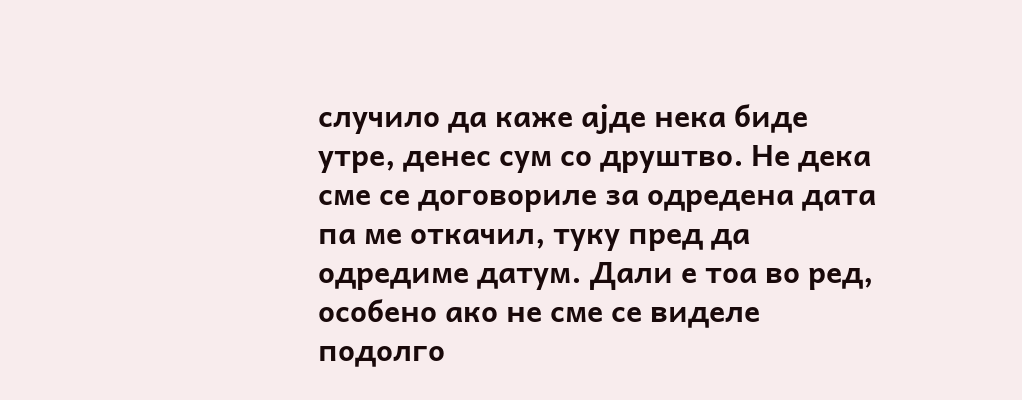случило да каже ајде нека биде утре, денес сум со друштво. Не дека сме се договориле за одредена дата па ме откачил, туку пред да одредиме датум. Дали е тоа во ред, особено ако не сме се виделе подолго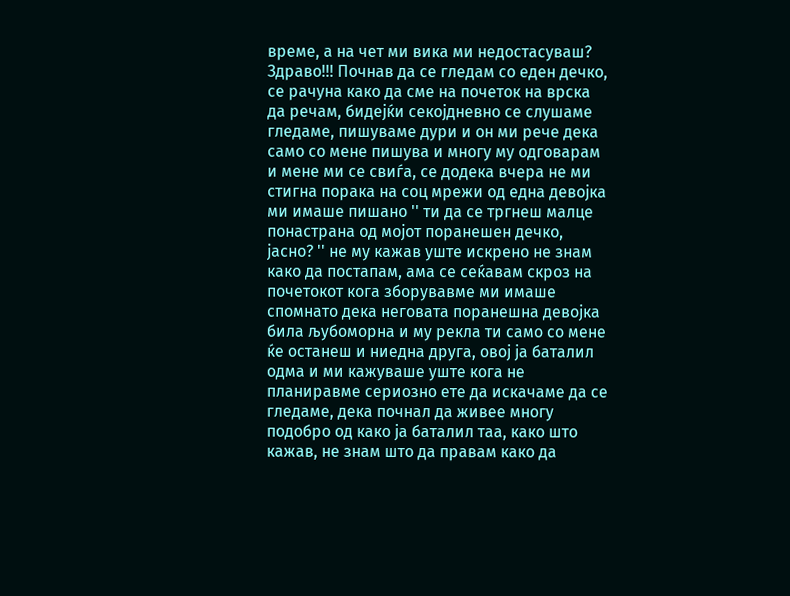време, а на чет ми вика ми недостасуваш?
Здраво!!! Почнав да се гледам со еден дечко, се рачуна како да сме на почеток на врска да речам, бидејќи секојдневно се слушаме гледаме, пишуваме дури и он ми рече дека само со мене пишува и многу му одговарам и мене ми се свиѓа, се додека вчера не ми стигна порака на соц мрежи од една девојка ми имаше пишано '' ти да се тргнеш малце понастрана од мојот поранешен дечко, јасно? '' не му кажав уште искрено не знам како да постапам, ама се сеќавам скроз на почетокот кога зборувавме ми имаше спомнато дека неговата поранешна девојка била љубоморна и му рекла ти само со мене ќе останеш и ниедна друга, овој ја баталил одма и ми кажуваше уште кога не планиравме сериозно ете да искачаме да се гледаме, дека почнал да живее многу подобро од како ја баталил таа, како што кажав, не знам што да правам како да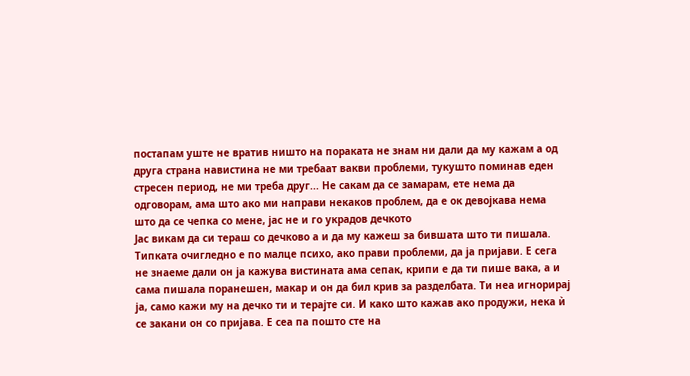постапам уште не вратив ништо на пораката не знам ни дали да му кажам а од друга страна навистина не ми требаат вакви проблеми, тукушто поминав еден стресен период, не ми треба друг... Не сакам да се замарам, ете нема да одговорам, ама што ако ми направи некаков проблем, да е ок девојкава нема што да се чепка со мене, јас не и го украдов дечкото
Јас викам да си тераш со дечково а и да му кажеш за бившата што ти пишала. Типката очигледно е по малце психо, ако прави проблеми, да ја пријави. Е сега не знаеме дали он ја кажува вистината ама сепак, крипи е да ти пише вака, а и сама пишала поранешен, макар и он да бил крив за разделбата. Ти неа игнорирај ја, само кажи му на дечко ти и терајте си. И како што кажав ако продужи, нека ѝ се закани он со пријава. Е сеа па пошто сте на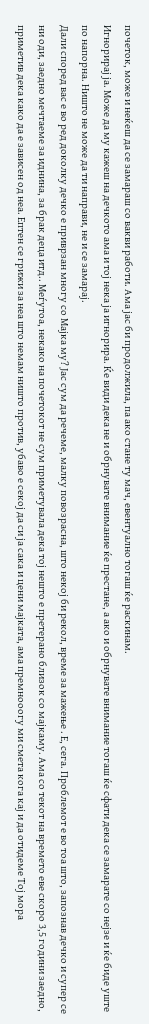почеток, може и неќеш да се замараш со вакви работи. Ама јас би продолжила, па ако стане ту мач, евентуално тогаш ќе раскинам.
Игнорирај ја. Може да му кажеш на дечкото ама и тој нека ја игнорира. Ќе види дека не и обрнувате внимание ќе престане, а ако и обрнувате внимание тогаш ќе сфати дека се замарате со нејзе и ќе биде уште по напорна. Ништо не може да ти направи, не и се замарај.
Дали според вас е во ред доколку дечко е приврзан многу со Мајка му? Јас сум да речеме, малку повозрасна, што некој би рекол, време за мажење . Е, сега. Проблемот е во тоа што, запознав дечко и супер се ни оди, заедно мечтаеме за иднина, за брак деца итд.. Меѓутоа, некако на почетокот не сум приметувала дека тој нешто е претерано близок со мајкаму. Ама со текот на времето еве скоро 3,5 години заедно, приметив дека како да е зависен од неа. Ептен се грижи за неа што немам ништо против, убаво е секој да си ја сака и цени мајката, ама премнооогу ми смета кога кај и да отидеме Тој мора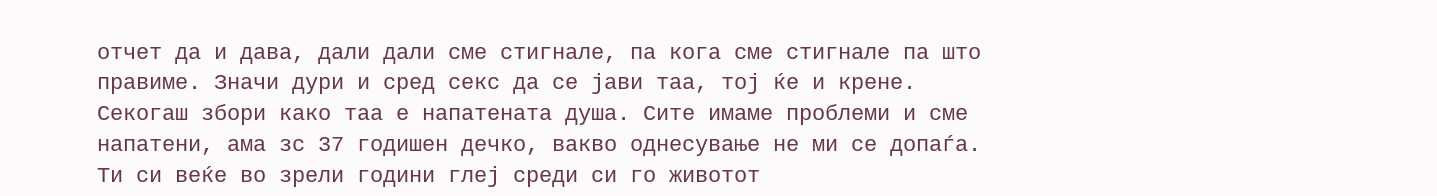отчет да и дава, дали дали сме стигнале, па кога сме стигнале па што правиме. Значи дури и сред секс да се јави таа, тој ќе и крене. Секогаш збори како таа е напатената душа. Сите имаме проблеми и сме напатени, ама зс 37 годишен дечко, вакво однесување не ми се допаѓа. Ти си веќе во зрели години глеј среди си го животот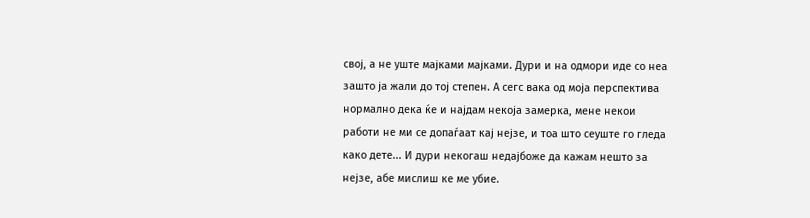свој, а не уште мајками мајками. Дури и на одмори иде со неа зашто ја жали до тој степен. А сегс вака од моја перспектива нормално дека ќе и најдам некоја замерка, мене некои работи не ми се допаѓаат кај нејзе, и тоа што сеуште го гледа како дете... И дури некогаш недајбоже да кажам нешто за нејзе, абе мислиш ке ме убие.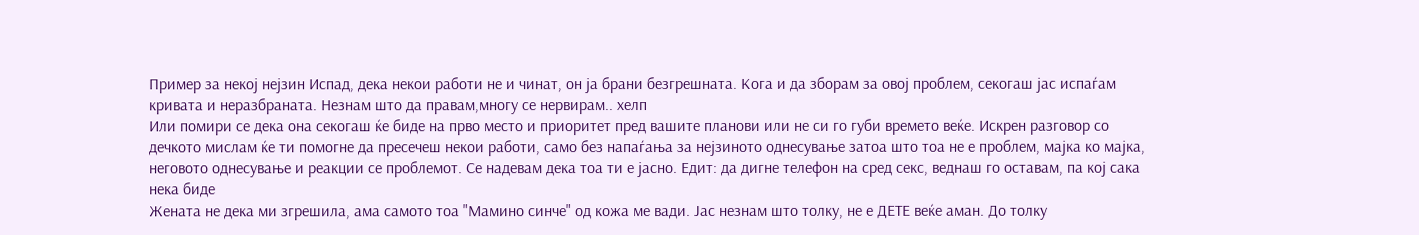Пример за некој нејзин Испад, дека некои работи не и чинат, он ја брани безгрешната. Кога и да зборам за овој проблем, секогаш јас испаѓам кривата и неразбраната. Незнам што да правам,многу се нервирам.. хелп
Или помири се дека она секогаш ќе биде на прво место и приоритет пред вашите планови или не си го губи времето веќе. Искрен разговор со дечкото мислам ќе ти помогне да пресечеш некои работи, само без напаѓања за нејзиното однесување затоа што тоа не е проблем, мајка ко мајка, неговото однесување и реакции се проблемот. Се надевам дека тоа ти е јасно. Едит: да дигне телефон на сред секс, веднаш го оставам, па кој сака нека биде
Жената не дека ми згрешила, ама самото тоа "Мамино синче" од кожа ме вади. Јас незнам што толку, не е ДЕТЕ веќе аман. До толку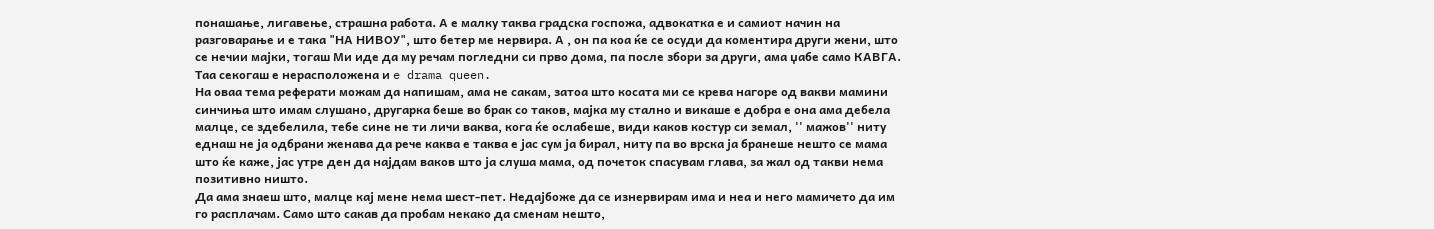понашање, лигавење, страшна работа. А е малку таква градска госпожа, адвокатка е и самиот начин на разговарање и е така "НА НИВОУ", што бетер ме нервира. А , он па коа ќе се осуди да коментира други жени, што се нечии мајки, тогаш Ми иде да му речам погледни си прво дома, па после збори за други, ама џабе само КАВГА. Таа секогаш е нерасположена и e drama queen.
На оваа тема реферати можам да напишам, ама не сакам, затоа што косата ми се крева нагоре од вакви мамини синчиња што имам слушано, другарка беше во брак со таков, мајка му стално и викаше е добра е она ама дебела малце, се здебелила, тебе сине не ти личи ваква, кога ќе ослабеше, види каков костур си земал, '' мажов'' ниту еднаш не ја одбрани женава да рече каква е таква е јас сум ја бирал, ниту па во врска ја бранеше нешто се мама што ќе каже, јас утре ден да најдам ваков што ја слуша мама, од почеток спасувам глава, за жал од такви нема позитивно ништо.
Да ама знаеш што, малце кај мене нема шест-пет. Недајбоже да се изнервирам има и неа и него мамичето да им го расплачам. Само што сакав да пробам некако да сменам нешто,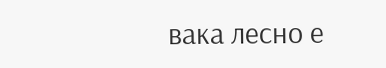вака лесно е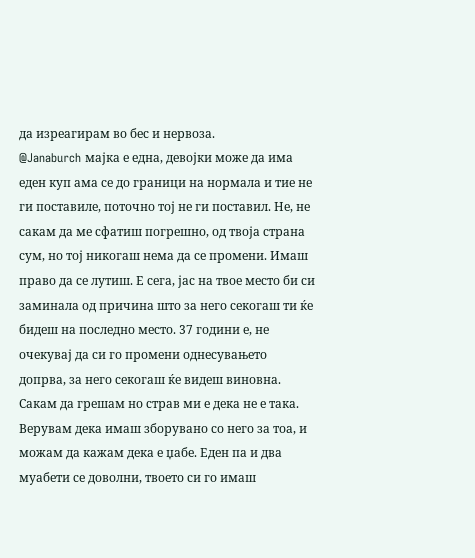да изреагирам во бес и нервоза.
@Janaburch мајка е една, девојки може да има еден куп ама се до граници на нормала и тие не ги поставиле, поточно тој не ги поставил. Не, не сакам да ме сфатиш погрешно, од твоја страна сум, но тој никогаш нема да се промени. Имаш право да се лутиш. Е сега, јас на твое место би си заминала од причина што за него секогаш ти ќе бидеш на последно место. 37 години е, не очекувај да си го промени однесувањето допрва, за него секогаш ќе видеш виновна. Сакам да грешам но страв ми е дека не е така. Верувам дека имаш зборувано со него за тоа, и можам да кажам дека е џабе. Еден па и два муабети се доволни, твоето си го имаш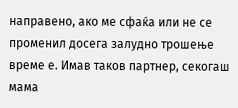направено, ако ме сфаќа или не се променил досега залудно трошење време е. Имав таков партнер, секогаш мама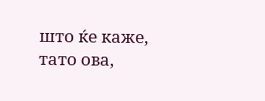што ќе каже, тато ова,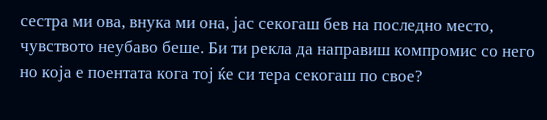сестра ми ова, внука ми она, јас секогаш бев на последно место, чувството неубаво беше. Би ти рекла да направиш компромис со него но која е поентата кога тој ќе си тера секогаш по свое?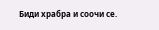Биди храбра и соочи се.